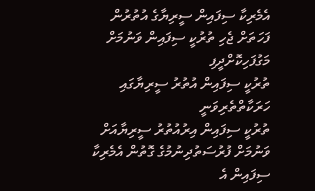އެމެރިކާ ސިފައިން ސީރިޔާގެ އުތުރުން ފަހަތަށް ޖެހި ތުރުކީ ސިފައިން ވަނުމަށް މަގުފަހިކޮށްދީފި
ތުރުކީ ސިފައިން އުތުރު ސީރިޔާގައި ހަރަކާތްތެރިވަނީ
ތުރުކީ ސިފައިން އިރުއުތުރު ސީރިޔާއަށް ވަނުމަށް ފުރުސަތުދިނުމުގެ ގޮތުން އެމެރިކާ ސިފައިން އެ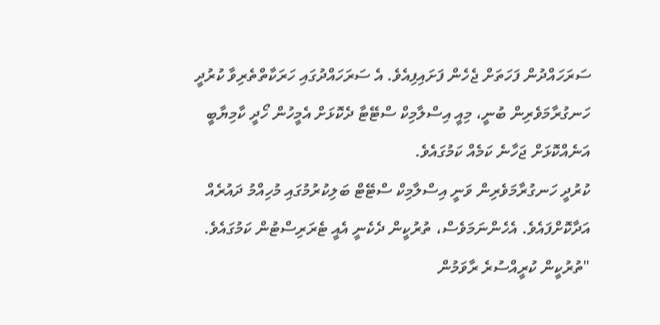ސަރަހައްދުން ފަހަތަށް ޖެހެން ފަށައިފިއެވެ. އެ ސަރަހައްދުގައި ހަރަކާތްތެރިވާ ކުރުދީ ހަނގުރާމަވެރިން ބުނީ، މިއީ އިސްލާމިކް ސްޓޭޓާ ދެކޮޅަށް އެމީހުން ހޯދީ ކާމިޔާބީ އަނެއްކޮޅަށް ޖަހާނެ ކަމެއް ކަމުގައެވެ.
ކުރުދީ ހަނގުރާމަވެރިން ވަނީ އިސްލާމިކް ސްޓޭޓް ބަލިކުރުމުގައި މުހިއްމު ދައުރެއް އަދާކޮށްފައެވެ. އެހެންނަމަވެސް، ތުރުކީން ދެކެނީ އެއީ ޓެރަރިސްޓުން ކަމުގައެވެ.
"ތުރުކީން ކުރީއްސުރެ ރާވަމުން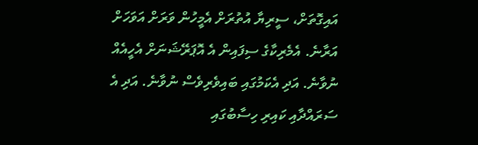އައިގޮތަށް، ސީރިޔާ އުތުރަށް އެމީހުން ވަރަށް އަވަހަށް އަރާނެ. އެމެރިކާގެ ސިފައިން އެ އޮޕަރޭޝަނަށް އެހީއެއް ނުވާނެ. އަދި އެކަމުގައި ބައިވެރިވެސް ނުވާނެ. އަދި އެ ސަރައްދާއި ކައިރި ހިސާބުގައި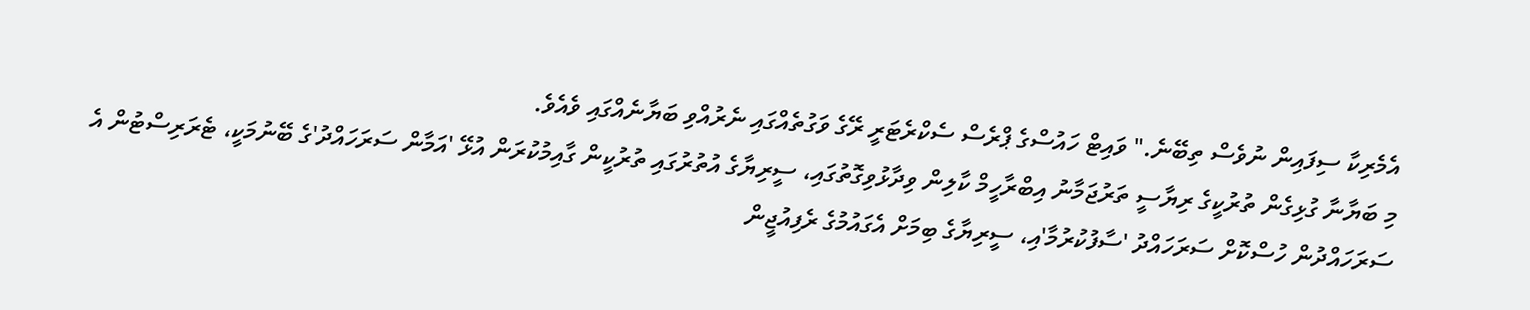އެމެރިކާ ސިފައިން ނުވެސް ތިބޭނެ." ވައިޓް ހައުސްގެ ޕްރެސް ސެކްރެޓަރީ ރޭގެ ވަގުތެއްގައި ނެރުއްވި ބަޔާނެއްގައި ވެއެވެ.
މި ބަޔާނާ ގުޅިގެން ތުރުކީގެ ރިޔާސީ ތަރުޖަމާނު އިބްރާހީމް ކާލިން ވިދާޅުވިގޮތުގައި، ސީރިޔާގެ އުތުރުގައި ތުރުކީން ގާއިމުކުރަން އުޅޭ 'އަމާން ސަރަހައްދު'ގެ ބޭނުމަކީ، ޓެރަރިސްޓުން އެ ސަރަހައްދުން ހުސްކޮށް ސަރަހައްދު 'ސާފުކުރުމާ'އި، ސީރިޔާގެ ބިމަށް އެގައުމުގެ ރެފިއުޖީން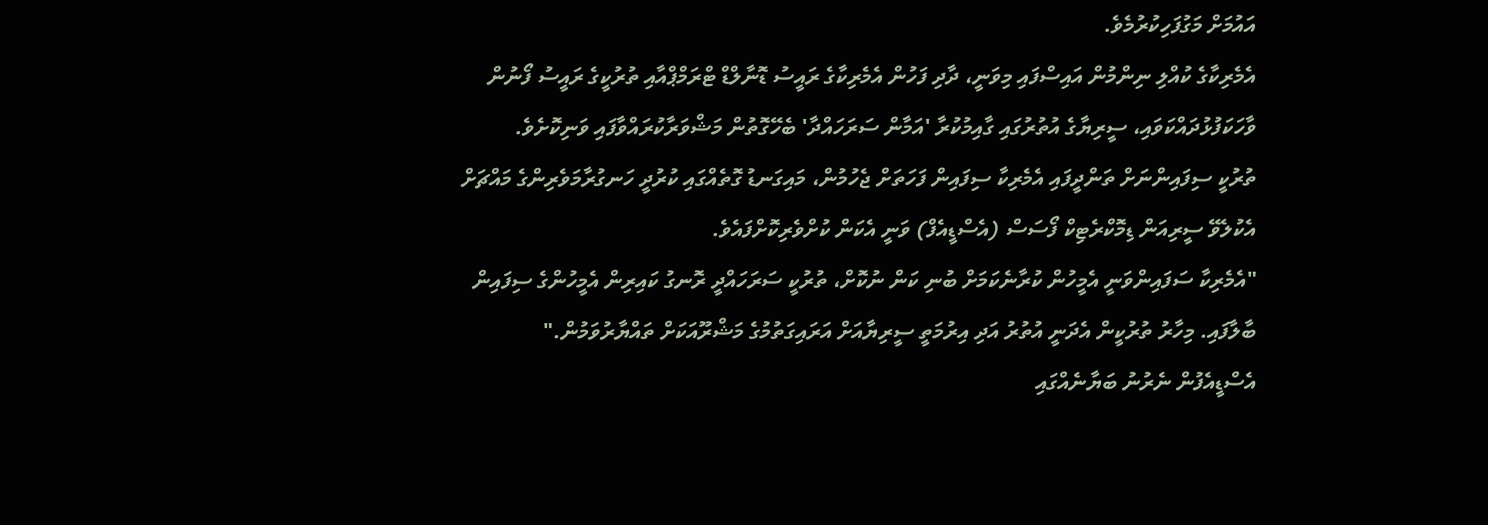އައުމަށް މަގުފަހިކުރުމެވެ.
އެމެރިކާގެ ކުއްލި ނިންމުން އައިސްފައި މިވަނީ، ދާދި ފަހުން އެމެރިކާގެ ރައީސު ޑޮނާލްޑް ޓްރަމްޕްއާއި ތުރުކީގެ ރައީސު ފޯނުން ވާހަކަފުޅުދައްކަވައި، ސީރިޔާގެ އުތުރުގައި ގާއިމުކުރާ 'އަމާން ސަރަހައްދާ' ބެހޭގޮތުން މަޝްވަރާކުރައްވާފައި ވަނިކޮށެވެ.
ތުރުކީ ސިފައިންނަށް ތަންދީފައި އެމެރިކާ ސިފައިން ފަހަތަށް ޖެހުމުން، މައިގަނޑު ގޮތެއްގައި ކުރުދީ ހަނގުރާމަވެރިންގެ މައްޗަށް އެކުލެވޭ ސީރިއަން ޑިމޮކްރެޓިކް ފޯސަސް (އެސްޑީއެފް) ވަނީ އެކަން ކުށްވެރިކޮށްފައެވެ.
"އެމެރިކާ ސަފައިންވަނީ އެމީހުން ކުރާނެކަމަށް ބުނި ކަން ނުކޮށް، ތުރުކީ ސަރަހައްދީ ރޮނގު ކައިރިން އެމީހުންގެ ސިފައިން ބާލާފައި. މިހާރު ތުރުކީން އެދަނީ އުތުރު އަދި އިރުމަތީ ސީރިޔާއަށް އަރައިގަތުމުގެ މަޝްރޫއަކަށް ތައްޔާރުވަމުން." އެސްޑީއެފުން ނެރުނު ބަޔާނެއްގައި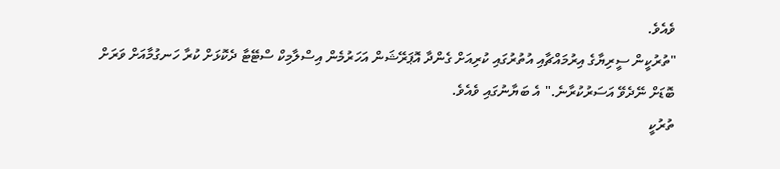ވެއެވެ.
"ތުރުކީން ސީރިޔާގެ އިރުމައްޗާއި އުތުރުގައި ކުރިއަށް ގެންދާ އޮޕަރޭޝަން އަހަރުމެން އިސްލާމިކް ސްޓޭޓާ ދެކޮޅަށް ކުރާ ހަނގުމާއަށް ވަރަށް ބޮޑަށް ނޭދެވޭ އަސަރުކުރާނެ." އެ ބަޔާނުގައި ވެއެވެ.
ތުރުކީ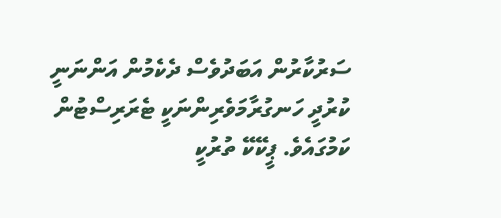ސަރުކާރުން އަބަދުވެސް ދެކެމުން އަންނަނީ ކުރުދީ ހަނގުރާމަވެރިންނަކީ ޓެރަރިސްޓުން ކަމުގައެވެ. ޕީކޭކޭ ތުރުކީ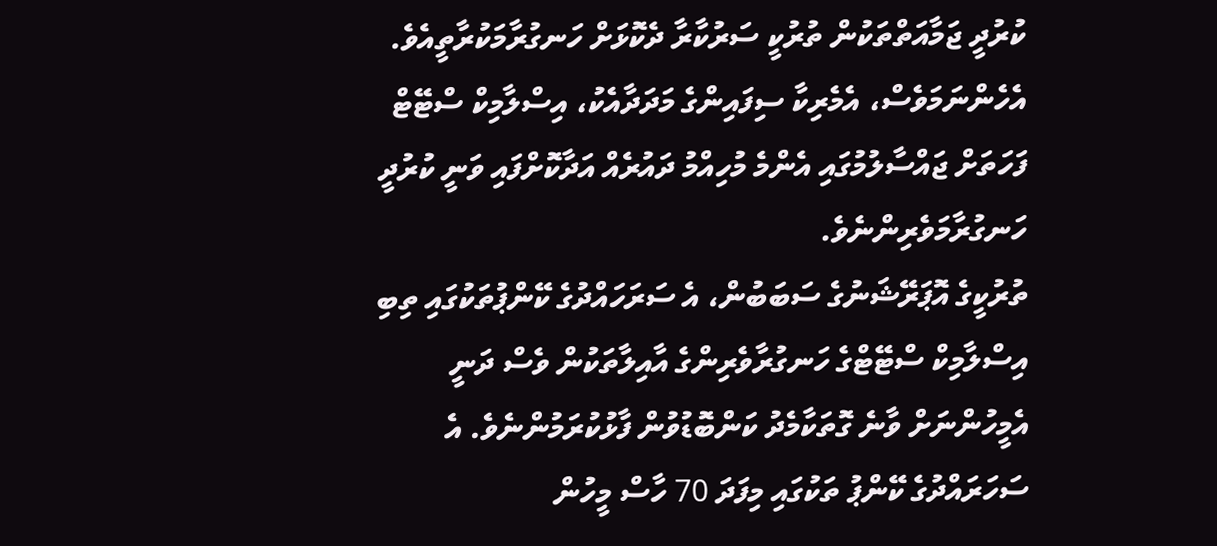ކުރުދީ ޖަމާއަތްތަކުން ތުރުކީ ސަރުކާރާ ދެކޮޅަށް ހަނގުރާމަކުރާތީއެވެ. އެހެންނަމަވެސް، އެމެރިކާ ސިފައިންގެ މަދަދާއެކު، އިސްލާމިކް ސްޓޭޓް ފަހަތަށް ޖައްސާލުމުގައި އެންމެ މުހިއްމު ދައުރެއް އަދާކޮށްފައި ވަނީ ކުރުދީ ހަނގުރާމަވެރިންނެވެ.
ތުރުކީގެ އޮޕަރޭޝަނުގެ ސަބަބުން، އެ ސަރަހައްދުގެ ކޭންޕުތަކުގައި ތިބި އިސްލާމިކް ސްޓޭޓްގެ ހަނގުރާވެރިންގެ އާއިލާތަކުން ވެސް ދަނީ އެމީހުންނަށް ވާނެ ގޮތަކާމެދު ކަންބޮޑުވުން ފާޅުކުރަމުންނެވެ. އެ ސަހަރައްދުގެ ކޭންޕު ތަކުގައި މިފަދަ 70 ހާސް މީހުން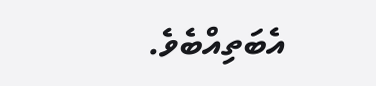އެބަތިއްބެވެ.